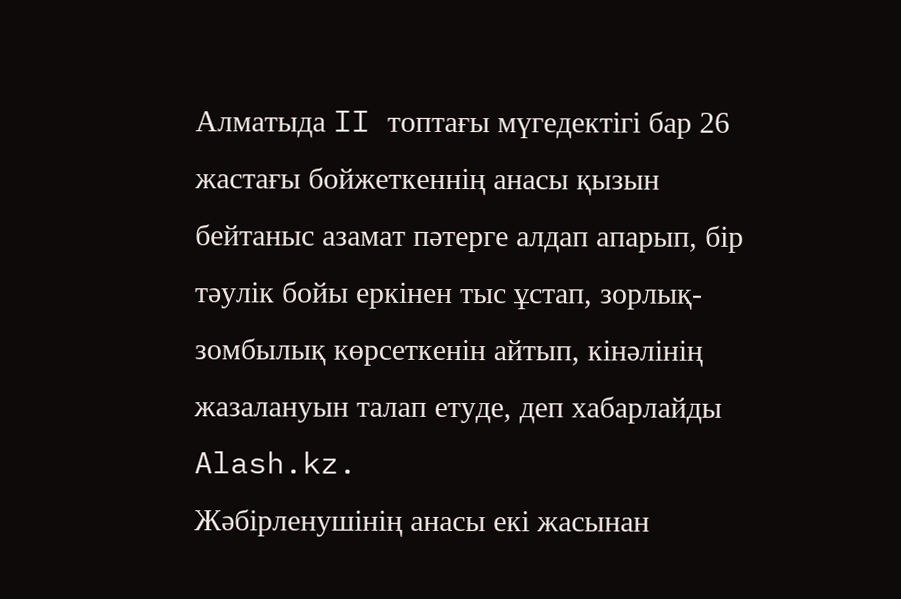Алматыда II топтағы мүгедектігі бар 26 жастағы бойжеткеннің анасы қызын бейтаныс азамат пәтерге алдап апарып, бір тәулік бойы еркінен тыс ұстап, зорлық-зомбылық көрсеткенін айтып, кінәлінің жазалануын талап етуде, деп хабарлайды Alash.kz.
Жәбірленушінің анасы екі жасынан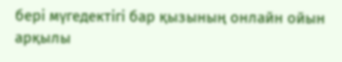бері мүгедектігі бар қызының онлайн ойын арқылы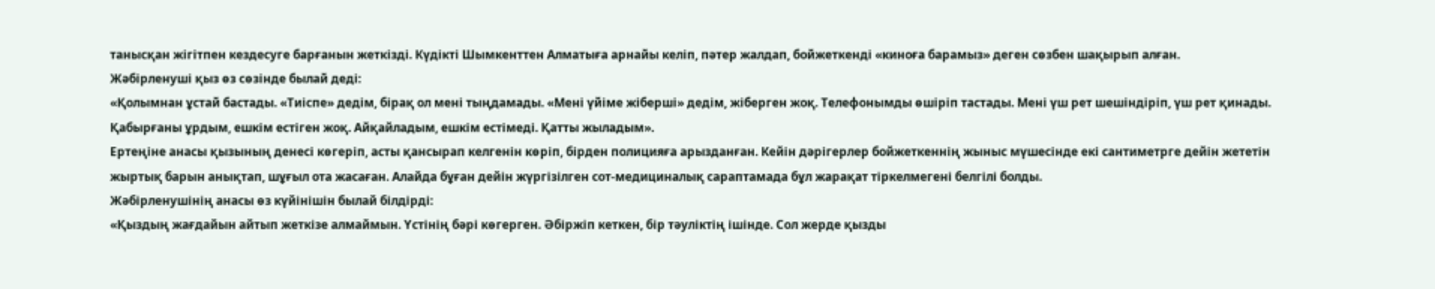танысқан жігітпен кездесуге барғанын жеткізді. Күдікті Шымкенттен Алматыға арнайы келіп, пәтер жалдап, бойжеткенді «киноға барамыз» деген сөзбен шақырып алған.
Жәбірленуші қыз өз сөзінде былай деді:
«Қолымнан ұстай бастады. «Тиіспе» дедім, бірақ ол мені тыңдамады. «Мені үйіме жіберші» дедім, жіберген жоқ. Телефонымды өшіріп тастады. Мені үш рет шешіндіріп, үш рет қинады. Қабырғаны ұрдым, ешкім естіген жоқ. Айқайладым, ешкім естімеді. Қатты жыладым».
Ертеңіне анасы қызының денесі көгеріп, асты қансырап келгенін көріп, бірден полицияға арызданған. Кейін дәрігерлер бойжеткеннің жыныс мүшесінде екі сантиметрге дейін жететін жыртық барын анықтап, шұғыл ота жасаған. Алайда бұған дейін жүргізілген сот-медициналық сараптамада бұл жарақат тіркелмегені белгілі болды.
Жәбірленушінің анасы өз күйінішін былай білдірді:
«Қыздың жағдайын айтып жеткізе алмаймын. Үстінің бәрі көгерген. Әбіржіп кеткен, бір тәуліктің ішінде. Сол жерде қызды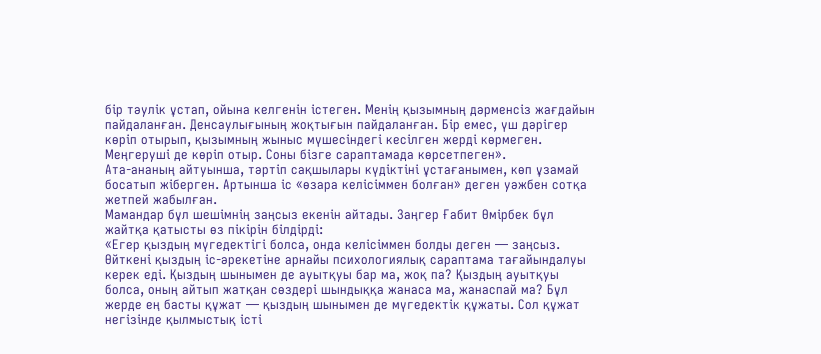бір тәулік ұстап, ойына келгенін істеген. Менің қызымның дәрменсіз жағдайын пайдаланған. Денсаулығының жоқтығын пайдаланған. Бір емес, үш дәрігер көріп отырып, қызымның жыныс мүшесіндегі кесілген жерді көрмеген. Меңгеруші де көріп отыр. Соны бізге сараптамада көрсетпеген».
Ата-ананың айтуынша, тәртіп сақшылары күдіктіні ұстағанымен, көп ұзамай босатып жіберген. Артынша іс «өзара келісіммен болған» деген уәжбен сотқа жетпей жабылған.
Мамандар бұл шешімнің заңсыз екенін айтады. Заңгер Ғабит Өмірбек бұл жайтқа қатысты өз пікірін білдірді:
«Егер қыздың мүгедектігі болса, онда келісіммен болды деген — заңсыз. Өйткені қыздың іс-әрекетіне арнайы психологиялық сараптама тағайындалуы керек еді. Қыздың шынымен де ауытқуы бар ма, жоқ па? Қыздың ауытқуы болса, оның айтып жатқан сөздері шындыққа жанаса ма, жанаспай ма? Бұл жерде ең басты құжат — қыздың шынымен де мүгедектік құжаты. Сол құжат негізінде қылмыстық істі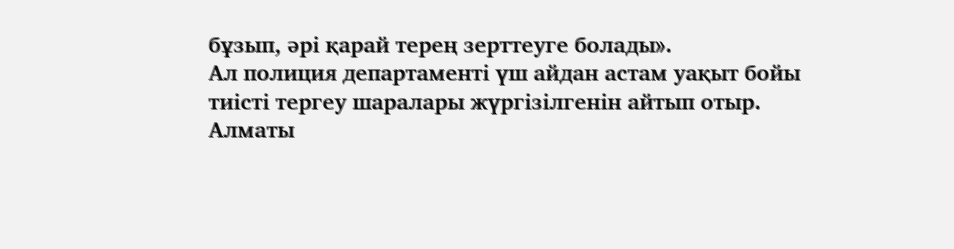бұзып, әрі қарай терең зерттеуге болады».
Ал полиция департаменті үш айдан астам уақыт бойы тиісті тергеу шаралары жүргізілгенін айтып отыр. Алматы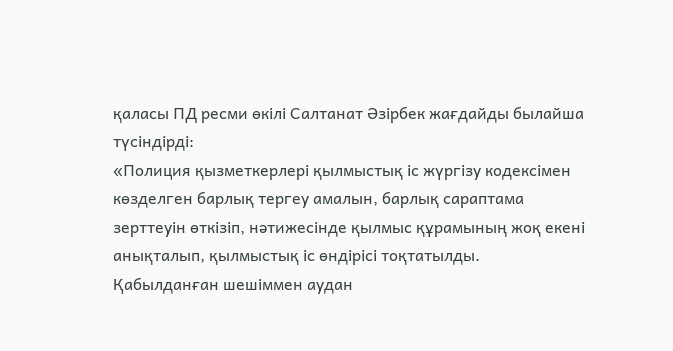қаласы ПД ресми өкілі Салтанат Әзірбек жағдайды былайша түсіндірді:
«Полиция қызметкерлері қылмыстық іс жүргізу кодексімен көзделген барлық тергеу амалын, барлық сараптама зерттеуін өткізіп, нәтижесінде қылмыс құрамының жоқ екені анықталып, қылмыстық іс өндірісі тоқтатылды. Қабылданған шешіммен аудан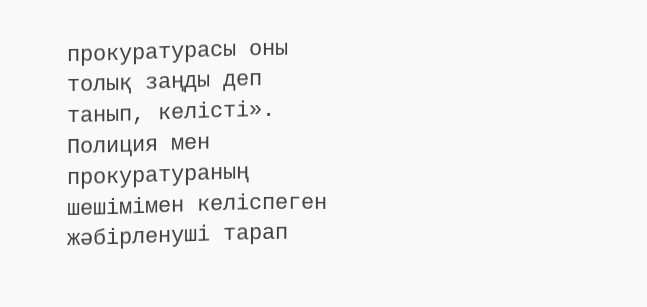прокуратурасы оны толық заңды деп танып, келісті».
Полиция мен прокуратураның шешімімен келіспеген жәбірленуші тарап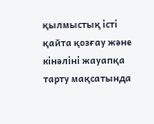қылмыстық істі қайта қозғау және кінәліні жауапқа тарту мақсатында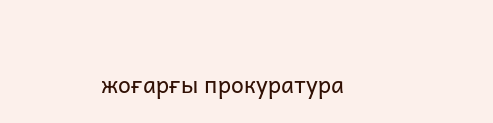жоғарғы прокуратура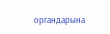органдарына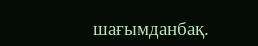шағымданбақ.